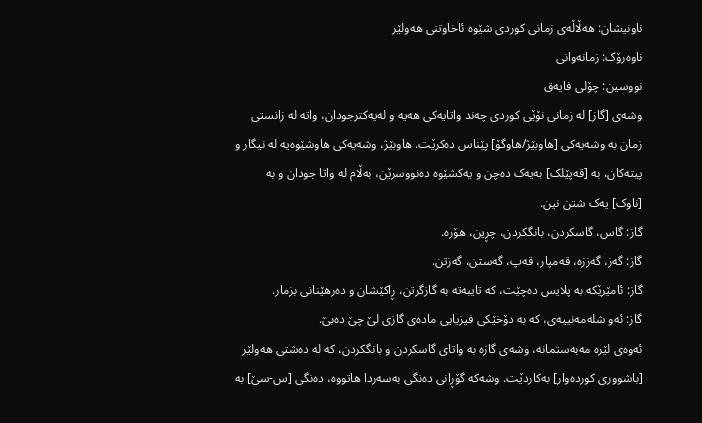ناونیشان: هەڵاڵەی زمانی کوردی شێوە ئاخاوتنی هەولێر
ناوەرۆک: زمانەوانی
نووسین: چۆلی فایەق
وشەی [گاز] لە زمانی نۆێی کوردی چەند واتایەکی هەیە و لەیەکترجودان، واتە لە زانستی زمان بە وشەیەکی [هاوبێژ/هاوگۆ] پێناس دەکرێت. هاوبێژ، وشەیەکی هاوشێوەیە لە نیگار و پیتەکان، بە [قەپێلک] بەیەک دەچن و یەکشێوە دەنووسرێن، بەڵام لە واتا جودان و بە [ناوک] یەک شتن نین.
گاز: گاس، گاسکردن، بانگکردن، چڕین، هۆرە.
گاز: گەز، گەززە، قەمپار، قەپ، گەستن، گەزتن.
گاز: ئامێرێکە بە پلایس دەچێت، کە تایبەتە بە گازگرتن، ڕاکێشان و دەرهێنانی بزمار.
گاز: ئەو شلەمەنییەی، کە بە دۆخێکی فیزیایی مادەی گازی لێ چێ دەبێ.
ئەوەی لێرە مەبەستمانە، وشەی گازە بە واتای گاسکردن و بانگکردن، کە لە دەشتی هەولێر [باشووری کوردەوار] بەکاردێت. وشەکە گۆڕانی دەنگی بەسەردا هاتووە، دەنگی [س-سێ] بە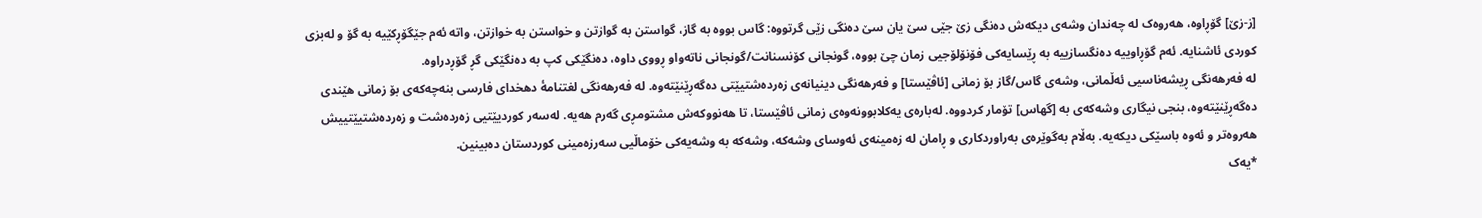[ز-زێ] گۆڕاوە، هەروەک لە چەندان وشەی دیکەش دەنگی زێ جێی سێ یان سێ دەنگی زێی گرتووە: گاس بووە بە گاز، گواستن بە گوازتن و خواستن بە خوازتن، واتە ئەم جێگۆڕکێیە بە گۆ و لەبزی کوردی ئاشنایە. ئەم گۆڕاوییە دەنگسازییە بە ڕێسایەکی فۆنۆلۆجیی زمان چێ بووە، گونجانی کۆنسنانت/گونجانی ناتەواو ڕووی داوە، دەنگێکی کپ بە دەنگێکی گڕ گۆڕدراوە.
لە فەرهەنگی ڕیشەناسیی ئەڵمانی، وشەی گاس/گاز بۆ زمانی [ئاڤێستا] و فەرهەنگی دینیانەی زەردەشتیێتی دەگەڕێنێتەوە. لە فەرهەنگی لغتنامهٔ دهخدای فارسی بنەچەکەی بۆ زمانی هێندی دەگەڕێنێتەوە، بنجی نیگاری وشەکەی بە [گهاس] تۆمار کردووە. لەبارەی یەکلابوونەوەی زمانی ئاڤێستا، تا هەنووکەش مشتومڕی گەرم هەیە. لەسەر کوردیێتیی زەردەشت و زەردەشتیێتییش هەروەتر و ئەوە باسێکی دیکەیە. بەڵام بەگوێرەی بەراوردکاری و ڕامان لە زەمینەی ئەوسای وشەکە، وشەکە بە وشەیەکی خۆماڵیی سەرزەمینی کوردستان دەبینین.
*یەک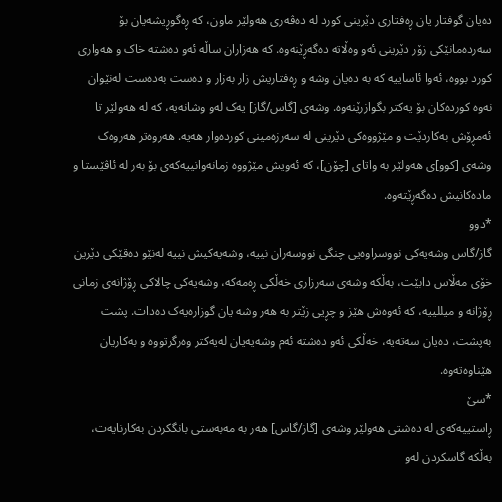دەیان گوفتار یان ڕەفتاری دێرینی کورد لە دەڤەری هەولێر ماون، کە ڕەگوڕیشەیان بۆ سەردەمانێکی زۆر دێرینی ئەو وەڵاتە دەگەڕێنەوە. کە هەزاران ساڵە ئەو دەشتە خاک و هەواری کورد بووە، ئەوا ئاساییە کە بە دەیان وشە و ڕەفتاریش زار بەزار و دەست بەدەست لەنێوان نەوە کوردەکان بۆ یەکتر بگوازرێنەوە. وشەی [گاس/گاز] یەک لەو وشانەیە، کە لە هەولێر تا ئەمڕۆش بەکاردێت و مێژووەکی دێرینی لە سەرزەمینی کوردەوار هەیە. هەروەتر هەروەک وشەی [کوو]ی هەولێر بە واتای [چۆن]، کە ئەویش مێژووە زمانەوانییەکەی بۆ بەر لە ئاڤێستا و مادەکانیش دەگەڕێتەوە.
*دوو
گاز/گاس وشەیەکی نووسراوەیی چنگی نووسەران نییە، وشەیەکیش نییە لەنێو دەقێکی دێرین خۆی مەڵاس دابێت، بەڵکە وشەی سەرزاری خەڵکی ڕەمەکە، وشەیەکی چالاکی ڕۆژانەی زمانی ڕۆژانە و میللییە، کە ئەوەش هێز و چڕیی زێتر بە هەر وشە یان گوزارەیەک دەدات. پشت بەپشت، دەیان سەتەیە، خەڵکی ئەو دەشتە ئەم وشەیەیان لەیەکتر وەرگرتووە و بەکاریان هێناوەتەوە.
*سێ
ڕاستییەکەی لە دەشتی هەولێر وشەی [گاز/گاس] هەر بە مەبەستی بانگکردن بەکارنایەت، بەڵکە گاسکردن لەو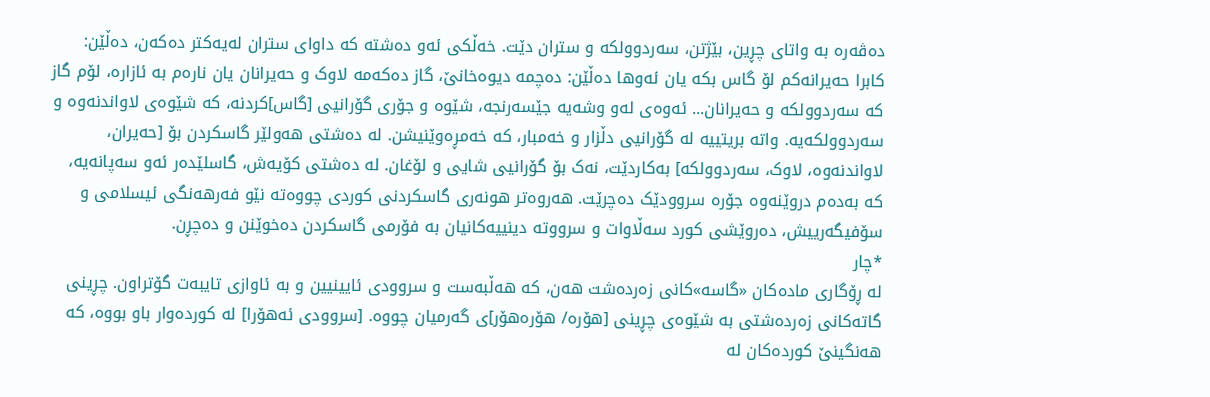دەڤەرە بە واتای چڕین، بێژتن، سەردوولکە و ستران دێت. خەڵکی ئەو دەشتە کە داوای ستران لەیەکتر دەکەن، دەڵێن: کابرا حەیرانەکم لۆ گاس بکە یان ئەوها دەڵێن: دەچمە دیوەخانێ، گاز دەکەمە لاوک و حەیرانان یان نارەم بە ئازارە، لۆم گاز کە سەردوولکە و حەیرانان... ئەوەی لەو وشەیە جێسەرنجە، شێوە و جۆری گۆرانیی [گاس]کردنە، کە شێوەی لاواندنەوە و سەردوولکەیە. واتە بریتییە لە گۆرانیی دڵزار و خەمبار، کە خەمڕەوێنیشن. لە دەشتی هەولێر گاسکردن بۆ [حەیران، لاواندنەوە، لاوک، سەردوولکە] بەکاردێت، نەک بۆ گۆرانیی شایی و لۆغان. لە دەشتی کۆیەش، گاسلێدەر ئەو سەپانەیە، کە بەدەم دروێنەوە جۆرە سروودێک دەچرێت. هەروەتر هونەری گاسکردنی کوردی چووەتە نێو فەرهەنگی ئیسلامی و سۆفیگەرییش، دەروێشی کورد سەڵاوات و سرووتە دینییەکانیان بە فۆرمی گاسکردن دەخوێنن و دەچڕن.
*چار
لە ڕۆگاری مادەکان «گاسە»کانی زەردەشت هەن، کە هەڵبەست و سروودی ئایینیین و بە ئاوازی تایبەت گۆتراون. چڕینی گاتەکانی زەردەشتی بە شێوەی چڕینی [هۆرە/ هۆرەهۆر]ی گەرمیان چووە. [سروودی ئەهۆرا] لە کوردەوار باو بووە، کە هەنگینێ کوردەکان لە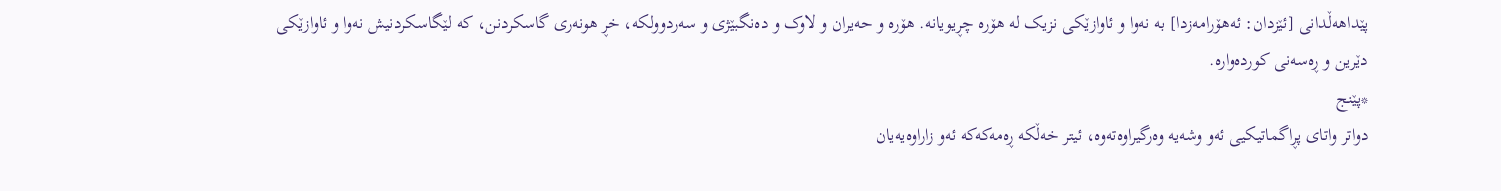پێداهەڵدانی [ئێزدان: ئەهۆرامەزدا] بە نەوا و ئاوازێکی نزیک لە هۆرە چڕیویانە. هۆرە و حەیران و لاوک و دەنگبێژی و سەردوولکە، خڕ هونەری گاسکردنن، کە لێگاسکردنیش نەوا و ئاوازێکی دێرین و ڕەسەنی کوردەوارە.
*پێنج
دواتر واتای پڕاگماتیکیی ئەو وشەیە وەرگیراوەتەوە، ئیتر خەڵکە ڕەمەکەکە ئەو زاراوەیەیان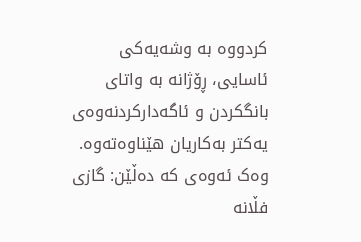کردووە بە وشەیەکی ئاسایی، ڕۆژانە بە واتای بانگکردن و ئاگەدارکردنەوەی یەکتر بەکاریان هێناوەتەوە. وەک ئەوەی کە دەڵێن: گازی فڵانە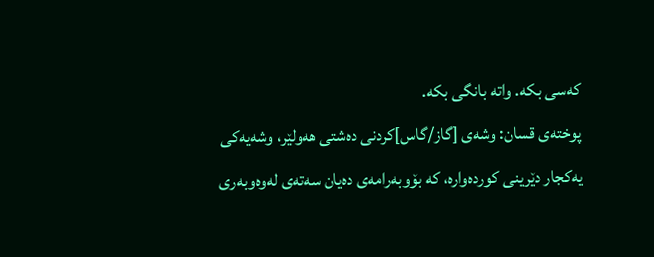کەسی بکە. واتە بانگی بکە.
پوختەی قسان: وشەی [گاز/گاس]کردنی دەشتی هەولێر، وشەیەکی یەکجار دێرینی کوردەوارە، کە بۆوبەرامەی دەیان سەتەی لەوەوبەری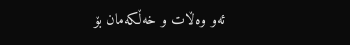ئەو وەڵات و خەڵکەمان بۆ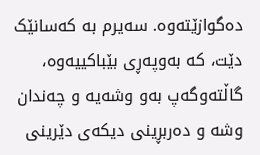دەگوازێتەوە. سەیرم بە کەسانێک دێت، کە بەوپەڕی بێباکییەوە، گاڵتەوگەپ بەو وشەیە و چەندان وشە و دەربڕینی دیکەی دێرینی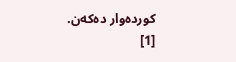کوردەوار دەکەن.
[1]